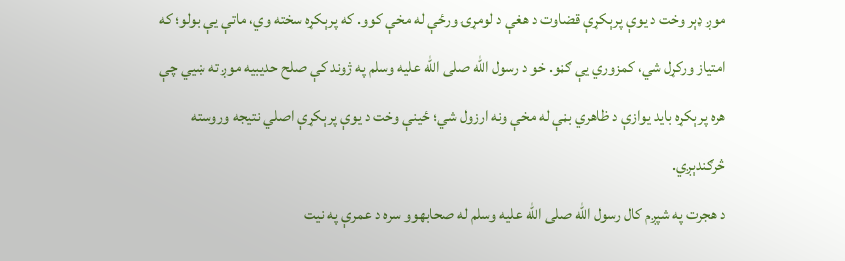موږ ډېر وخت د یوې پرېکړې قضاوت د هغې د لومړۍ ورځې له مخې کوو. که پرېکړه سخته وي، ماتې یې بولو؛ که امتیاز ورکړل شي، کمزوري یې ګڼو. خو د رسول الله صلی الله علیه وسلم په ژوند کې صلح حدیبیه موږ ته ښيي چې هره پرېکړه باید یوازې د ظاهري بڼې له مخې ونه ارزول شي؛ ځینې وخت د یوې پرېکړې اصلي نتیجه وروسته څرګندېږي.
د هجرت په شپږم کال رسول الله صلی الله علیه وسلم له صحابهوو سره د عمرې په نیت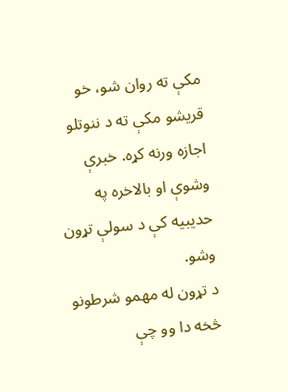مکې ته روان شو، خو قریشو مکې ته د ننوتلو اجازه ورنه کړه. خبرې وشوې او بالاخره په حدیبیه کې د سولې تړون وشو.
د تړون له مهمو شرطونو څخه دا وو چې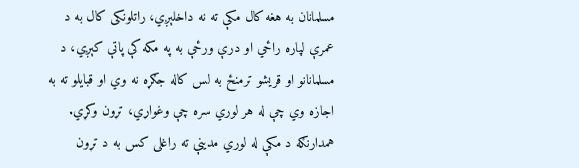مسلمانان به هغه کال مکې ته نه داخلېږي، راتلونکی کال به د عمرې لپاره راځي او درې ورځې به په مکه کې پاتې کېږي، د مسلمانانو او قریشو ترمنځ به لس کاله جګړه نه وي او قبایلو ته به اجازه وي چې له هر لوري سره چې وغواړي، تړون وکړي. همدارنګه د مکې له لوري مدینې ته راغلی کس به د تړون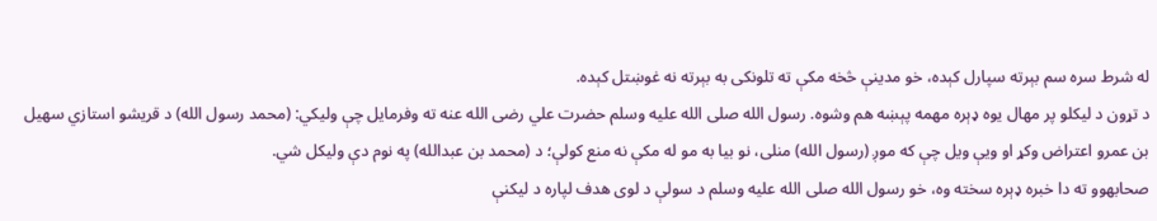له شرط سره سم بېرته سپارل کېده، خو مدینې څخه مکې ته تلونکی به بېرته نه غوښتل کېده.
د تړون د لیکلو پر مهال یوه ډېره مهمه پېښه هم وشوه. رسول الله صلی الله علیه وسلم حضرت علي رضی الله عنه ته وفرمایل چې ولیکي: (محمد رسول الله) د قریشو استازي سهیل بن عمرو اعتراض وکړ او ویې ویل چې که موږ (رسول الله) منلی، نو بیا به مو له مکې نه منع کولې؛ د (محمد بن عبدالله) په نوم دې ولیکل شي.
صحابهوو ته دا خبره ډېره سخته وه، خو رسول الله صلی الله علیه وسلم د سولې د لوی هدف لپاره د لیکنې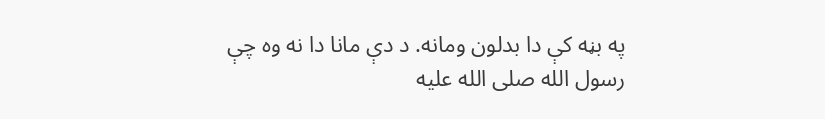په بڼه کې دا بدلون ومانه. د دې مانا دا نه وه چې رسول الله صلی الله علیه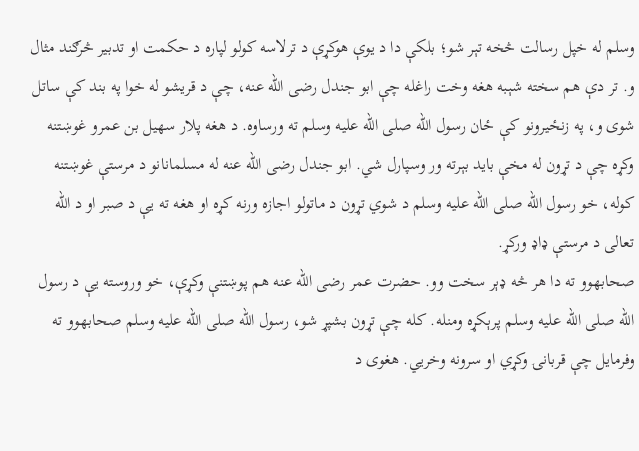وسلم له خپل رسالت څخه تېر شو؛ بلکې دا د یوې هوکړې د ترلاسه کولو لپاره د حکمت او تدبیر څرګند مثال و. تر دې هم سخته شېبه هغه وخت راغله چې ابو جندل رضی الله عنه، چې د قریشو له خوا په بند کې ساتل شوی و، په زنځیرونو کې ځان رسول الله صلی الله علیه وسلم ته ورساوه. د هغه پلار سهیل بن عمرو غوښتنه وکړه چې د تړون له مخې باید بېرته ور وسپارل شي. ابو جندل رضی الله عنه له مسلمانانو د مرستې غوښتنه کوله، خو رسول الله صلی الله علیه وسلم د شوي تړون د ماتولو اجازه ورنه کړه او هغه ته یې د صبر او د الله تعالی د مرستې ډاډ ورکړ.
صحابهوو ته دا هر څه ډېر سخت وو. حضرت عمر رضی الله عنه هم پوښتنې وکړې، خو وروسته یې د رسول الله صلی الله علیه وسلم پرېکړه ومنله. کله چې تړون بشپړ شو، رسول الله صلی الله علیه وسلم صحابهوو ته وفرمایل چې قربانۍ وکړي او سرونه وخريي. هغوی د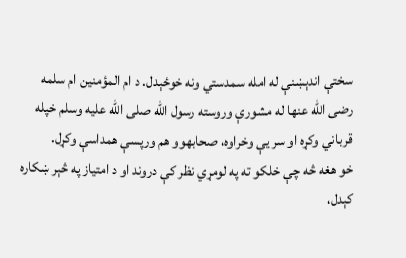سختې اندېښنې له امله سمدستي ونه خوځېدل. د ام المؤمنین ام سلمه رضی الله عنها له مشورې وروسته رسول الله صلی الله علیه وسلم خپله قرباني وکړه او سر یې وخراوه، صحابهوو هم ورپسې همداسې وکړل.
خو هغه څه چې خلکو ته په لومړي نظر کې دروند او د امتیاز په څېر ښکاره کېدل،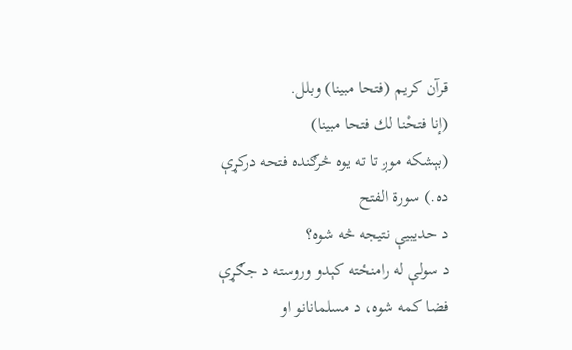قرآن کریم (فتحا مبینا) وبلل.
(إنا فتحْنا لك فتحا مبينا)
(بېشکه موږ تا ته یوه څرګنده فتحه درکړې ده.) سورة الفتح
د حدیبیې نتیجه څه شوه؟
د سولې له رامنځته کېدو وروسته د جګړې فضا کمه شوه، د مسلمانانو او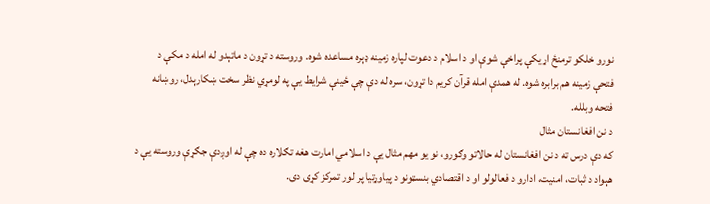نورو خلکو ترمنځ اړیکې پراخې شوې او د اسلام د دعوت لپاره زمینه ډېره مساعده شوه. وروسته د تړون د ماتېدو له امله د مکې د فتحې زمینه هم برابره شوه. له همدې امله قرآن کریم دا تړون، سره له دې چې ځینې شرایط یې په لومړي نظر سخت ښکارېدل، روښانه فتحه وبلله.
د نن افغانستان مثال
که دې درس ته د نن افغانستان له حالاتو وګورو، نو یو مهم مثال یې د اسلامي امارت هغه تګلاره ده چې له اوږدې جګړې وروسته یې د هېواد د ثبات، امنیت، ادارو د فعالولو او د اقتصادي بنسټونو د پیاوړتیا پر لور تمرکز کړی دی.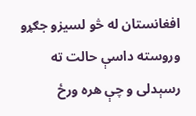افغانستان له څو لسیزو جګړو وروسته داسې حالت ته رسېدلی و چې هره ورځ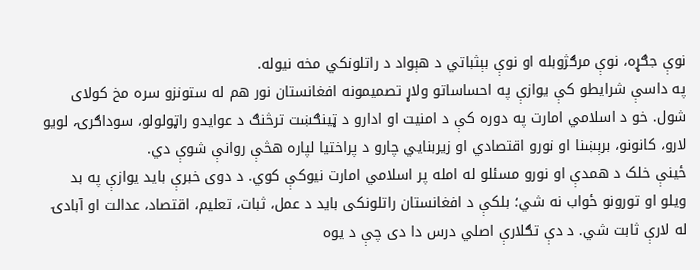نوې جګړه، نوې مرګژوبله او نوې بېثباتي د هېواد د راتلونکي مخه نیوله.
په داسې شرایطو کې یوازې په احساساتو ولاړ تصمیمونه افغانستان نور هم له ستونزو سره مخ کولای شول. خو د اسلامي امارت په دوره کې د امنیت او ادارو د ټینګښت ترڅنګ د عوایدو راټولولو، سوداګرۍ، لویو لارو، کانونو، برېښنا او نورو اقتصادي او زیربنایي چارو د پراختیا لپاره هڅې روانې شوې دي.
ځینې خلک د همدې او نورو مسئلو له امله پر اسلامي امارت نیوکې کوي. د دوی خبرې باید یوازې په بد ویلو او تورونو ځواب نه شي؛ بلکې د افغانستان راتلونکی باید د عمل، ثبات، تعلیم، اقتصاد، عدالت او آبادۍ له لارې ثابت شي. د دې تګلارې اصلي درس دا دی چې د یوه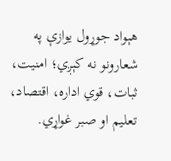هېواد جوړول یوازې په شعارونو نه کېږي؛ امنیت، ثبات، قوي اداره، اقتصاد، تعلیم او صبر غواړي.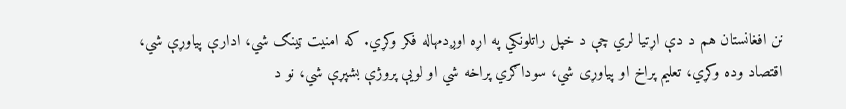نن افغانستان هم د دې اړتیا لري چې د خپل راتلونکي په اړه اوږدمهاله فکر وکړي. که امنیت ټینګ شي، ادارې پیاوړې شي، اقتصاد وده وکړي، تعلیم پراخ او پیاوړی شي، سوداګري پراخه شي او لویې پروژې بشپړې شي، نو د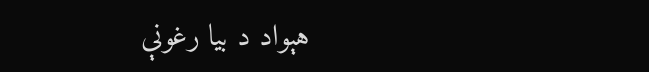هېواد د بیا رغونې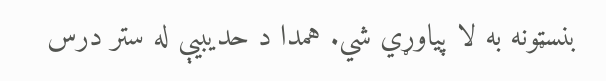بنسټونه به لا پیاوړي شي. همدا د حدیبیې له ستر درس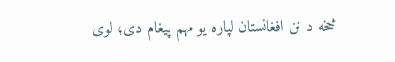څخه د نن افغانستان لپاره یو مهم پیغام دی؛ لوی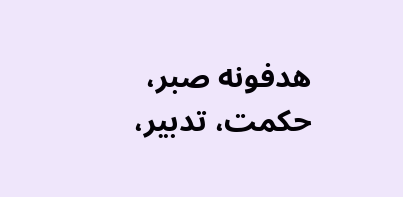هدفونه صبر، حکمت، تدبیر،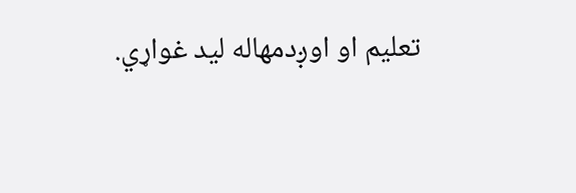تعلیم او اوږدمهاله لید غواړي.